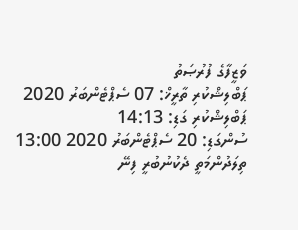ވަޒީފާގެ ފުރުޞަތު
ޕަބްލިޝްކުރި ތާރީޚް: 07 ސެޕްޓެންބަރު 2020
ޕަބްލިޝްކުރި ގަޑި: 14:13
ސުންގަޑި: 20 ސެޕްޓެންބަރު 2020 13:00
ތިލަދުންމަތީ ދެކުނުބުރީ ފިނޭ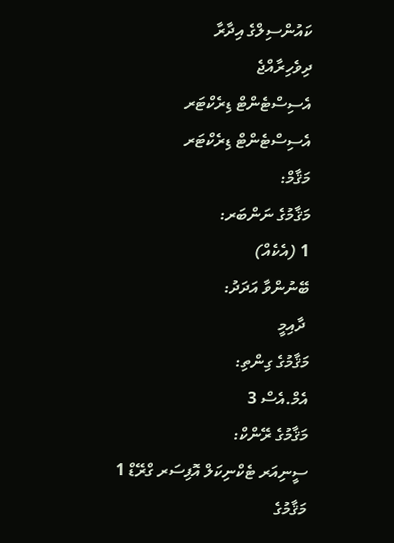ކައުންސިލްގެ އިދާރާ
ދިވެހިރާއްޖެ
އެސިސްޓެންޓް ޑިރެކްޓަރ
އެސިސްޓެންޓް ޑިރެކްޓަރ
މަޤާމް:
މަޤާމުގެ ނަންބަރ:
1 (އެކެއް)
ބޭނުންވާ އަދަދު:
 ދާއިމީ
މަޤާމުގެ ގިންތި:
އެމް.އެސް 3
މަޤާމުގެ ރޭންކް:
ސީނިއަރ ޓެކްނިކަލް އޮފިސަރ ގްރޭޑް 1
މަޤާމުގެ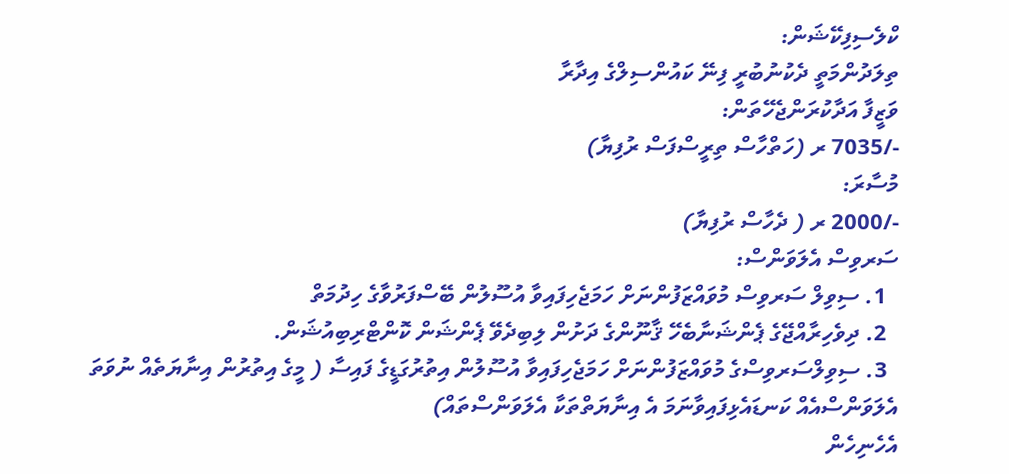ކްލެސިފިކޭޝަން:
ތިލަދުންމަތީ ދެކުނުބުރީ ފިނޭ ކައުންސިލްގެ އިދާރާ
ވަޒީފާ އަދާކުރަންޖެހޭތަން:
-/7035 ރ (ހަތްހާސް ތިރީސްފަސް ރުފިޔާ)
މުސާރަ:
-/2000 ރ ( ދެހާސް ރުފިޔާ)
ސަރވިސް އެލަވަންސް:
  1. ސިވިލް ސަރވިސް މުވައްޒަފުންނަށް ހަމަޖެހިފައިވާ އުސޫލުން ބޭސްފަރުވާގެ ހިދުމަތް
  2. ދިވެހިރާއްޖޭގެ ޕެންޝަނާބެހޭ ޤާނޫންގެ ދަށުން ލިބިދެވޭ ޕެންޝަން ކޮންޓްރިބިއުޝަން.
  3. ސިވިލްސަރވިސްގެ މުވައްޒަފުންނަށް ހަމަޖެހިފައިވާ އުސޫލުން އިތުރުގަޑީގެ ފައިސާ ( މީގެ އިތުރުން އިނާޔަތެއް ނުވަތަ އެލަވަންސްއެއް ކަނޑައެޅިފައިވާނަމަ އެ އިނާޔަތްތަކާ އެލަވަންސްތައް)
އެހެނިހެން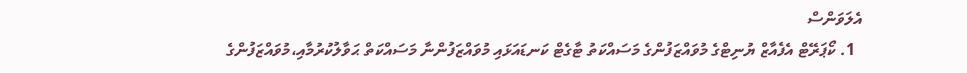އެލަވަންސް
  1. ކޯޕަރޭޓް އެފެއާޒް ޔުނިޓްގެ މުވައްޒަފުންގެ މަސައްކަތު ޓާގެޓް ކަނޑައަޅައި މުވައްޒަފުންނާ މަސައްކަތް ޙަވާލުކުރުމާއި،މުވައްޒަފުންގެ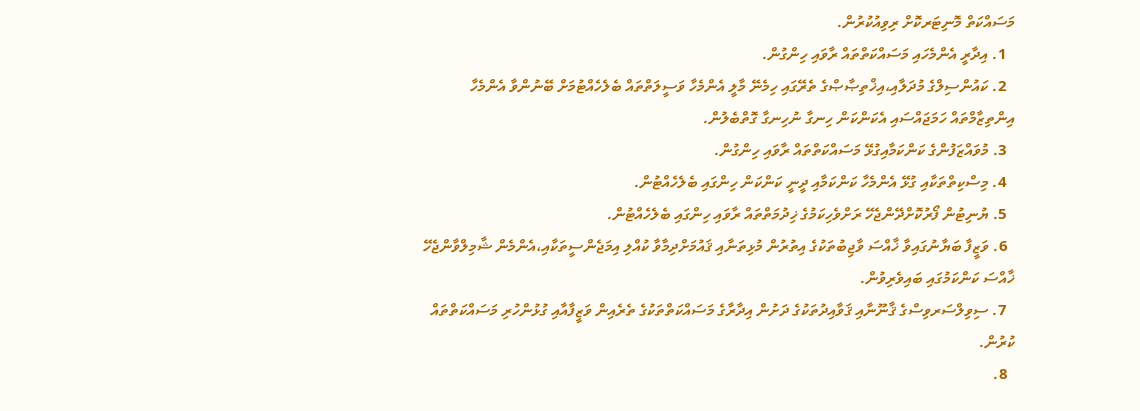މަސައްކަތް މޮނިޓަރކޮށް ރިވިއުކުރުން.
  1. އިދާރީ އެންމެހައި މަސައްކަތްތައް ރާވައި ހިންގުން.
  2. ކައުންސިލްގެ މުދަލާއި،އިޚްތިޞާޞްގެ ތެރޭގައި ހިމެނޭ މާލީ އެންމެހާ ވަސީލަތްތައް ބެލެހެއްޓުމަށް ބޭނުންވާ އެންމެހާ އިންތިޒާމްތައް ހަމަޖައްސައި އެކަންކަން ހިނގާ ނުހިނގާ ގޮތްބެލުން.
  3. މުވައްޒަފުންގެ ކަންކަމާއިގުޅޭ މަސައްކަތްތައް ރާވައި ހިންގުން.
  4. މިސްކިތްތަކާއި ގުޅޭ އެންމެހާ ކަންކަމާއި ދީނީ ކަންކަން ހިންގައި ބެލެހެއްޓުން.
  5. ޔުނިޓުން ފޯރުކޮށްދޭންޖެހޭ ރަށްވެހިކަމުގެ ޚިދުމަތްތައް ރާވައި ހިންގައި ބެލެހެއްޓުން.
  6. ވަޒީފާ ބަޔާނުގައިވާ ޚާއްސަ ވާޖިބުތަކުގެ އިތުރުން މުޅިތަނާއި ޤައުމަށްދިމާވާ ކުއްލި އިމަޖެންސީތަކާއި،އެންމެން ޝާމިލްވާންޖެހޭ ޚާއްސަ ކަންކަމުގައި ބައިވެރިވުން.
  7. ސިވިލްސަރވިސްގެ ޤާނޫނާއި ޤަވާއިދުތަކުގެ ދަށުން އިދާރާގެ މަސައްކަތްތަކުގެ ތެރެއިން ވަޒީފާއާއި ގުޅުންހުރި މަސައްކަތްތައް ކުރުން.
  8.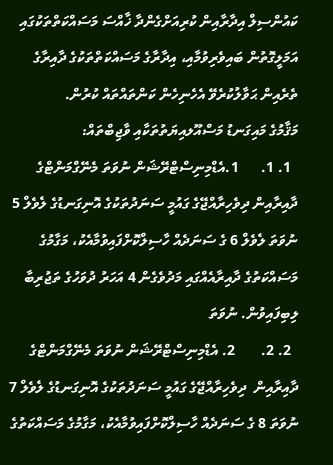ކައުންސިލް އިދާރާއިން ކުރިއަށްގެންދާ ޚާއްސަ މަސައްކަތްތަކުގައި އަމަލީގޮތުން ބައިވެރިވުމާއި، އިދާރާގެ މަސައްކަތްތަކުގެ ދާއިރާގެ ތެރެއިން ޙަވާލުކުރެވޭ އެހެނިހެން ކަންތައްތައް ކުރުން.
މަޤާމުގެ މައިގަނޑު މަސްއޫލއިޔަތުތަކާއި ވާޖިބްތައް:
  1. 1.      1.އެޑްމިނިސްޓްރޭޝަން ނުވަތަ މެނޭގްމަންޓްގެ ދާއިރާއިން ދިވެހިރާއްޖޭގެ ގައުމީ ސަނަދުތަކުގެ އޮނިގަނޑުގެ ލެވެލް 5 ނުވަތަ ލެވެލް 6 ގެ ސަނަދެއް ހާސިލްކޮށްފައިވުމާއެކު، މަގާމުގެ މަސައްކަތުގެ ދާއިރާއެއްގައި މަދުވެގެން 4 އަހަރު ދުވަހުގެ ތަޖުރިބާ ލިބިފައިވުން. ނުވަތަ
  2. 2.       2. އެޑްމިނިސްޓްރޭޝަން ނުވަތަ މެނޭގްމަންޓްގެ ދާއިރާއިން  ދިވެހިރާއްޖޭގެ ގައުމީ ސަނަދުތަކުގެ އޮނިގަނޑުގެ ލެވެލް 7 ނުވަތަ 8 ގެ ސަނަދެއް ހާސިލްކޮށްފައިވުމާއެކު، މަގާމުގެ މަސައްކަތުގެ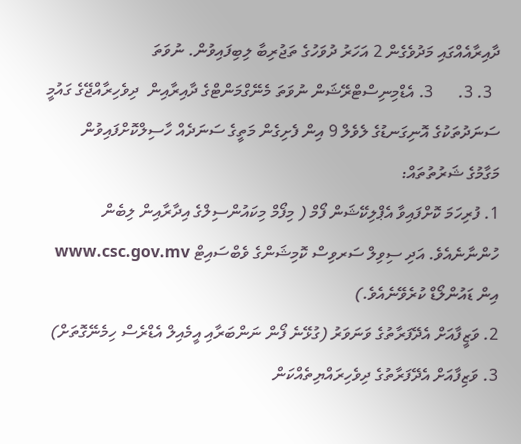ދާއިރާއެއްގައި މަދުވެގެން 2 އަހަރު ދުވަހުގެ ތަޖުރިބާ ލިބިފައިވުން. ނުވަތަ
  3. 3.      3. އެޑްމިނިސްޓްރޭޝަން ނުވަތަ މެނޭގްމަންޓްގެ ދާއިރާއިން  ދިވެހިރާއްޖޭގެ ގައުމީ ސަނަދުތަކުގެ އޮނިގަނޑުގެ ލެވެލް 9 އިން ފެށިގެން މަތީގެ ސަނަދެއް ހާސިލްކޮށްފައިވުން
މަގާމުގެ ޝަރުތުތައް:
1. ފުރިހަމަ ކޮށްފައިވާ އެޕްލިކޭޝަން ފޯމް ( މިފޯމް މިކައުންސިލްގެ އިދާރާއިން ލިބެން ހުންނާނެއެވެ. އަދި ސިވިލް ސަރވިސް ކޮމިޝަންގެ ވެބްސައިޓް www.csc.gov.mv އިން ޑައުންލޯޑް ކުރެވޭނެއެވެ.)
2. ވަޒީފާއަށް އެދޭފަރާތުގެ ވަނަވަރު (ގުޅޭނެ ފޯން ނަންބަރާއި އީމެއިލް އެޑްރެސް ހިމެނޭގޮތަށް)
3. ވަޒިފާއަށް އެދޭފަރާތުގެ ދިވެހިރައްޔިތެއްކަން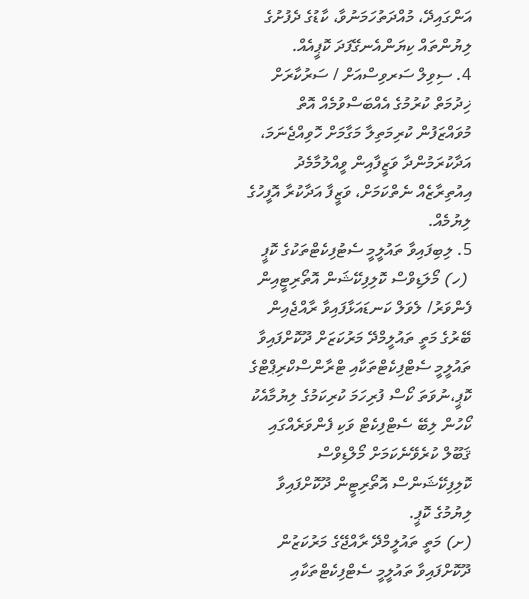އަންގައިދޭ، މުއްދަތުހަމަނުވާ، ކާޑުގެ ދެފުށުގެ ލިޔުންތައް ކިޔަންއެނގޭފަދަ ކޮޕީއެއް.
4. ސިވިލް ސަރވިސްއަށް / ސަރުކާރަށް ޚިދުމަތް ކުރުމުގެ އެއްބަސްވުމެއް އޮތް މުވައްޒަފުން ކުރިމަތިލާ މަގާމަށް ހޮވިއްޖެނަމަ، އަދާކުރަމުންދާ ވަޒީފާއިން ވީއްލުމާމެދު އިއުތިރާޒެއް ނެތްކަމަށް، ވަޒީފާ އަދާކުރާ އޮފީހުގެ ލިޔުމެއް.
5. ލިބިފައިވާ ތައުލީމީ ސެޓުފިކެޓްތަކުގެ ކޮޕީ
 (ހ) މޯލަޑިވްސް ކޮލިފިކޭޝަން އޮތޯރިޓީއިން ފެންވަރު/ ލެވަލް ކަނޑައަޅާފައިވާ ރާއްޖެއިން ބޭރުގެ މަތީ ތައުލީމްދޭ މަރުކަޒަށް ދޫކޮށްފައިވާ ތައުލީމީ ސެޓްފިކެޓްތަކާއި ޓްރާންސްކްރިޕްޓްގެ
ކޮޕީ،ނުވަތަ ކޯސް ފުރިހަމަ ކުރިކަމުގެ ލިޔުމާއެކު ކޯހުން ލިބޭ ސެޓްފިކެޓް ވަކި ފެންވަރެއްގައި ޤަބޫލް ކުރެވޭނެކަމަށް މޯލްޑިވްސް ކޮލިފިކޭޝަންސް އޮތޯރިޓީން ދޫކޮށްފައިވާ ލިޔުމުގެ ކޮޕީ.
(ށ) މަތީ ތައުލީމްދޭ ރާއްޖޭގެ މަރުކަޒުން ދޫކޮށްފައިވާ ތައުލީމީ ސެޓްފިކެޓްތަކާއި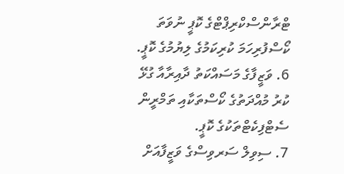ޓްރާންސްކްރިޕްޓްގެ ކޮޕީ ނުވަތަ ކޯސްފުރިހަމަ ކުރިކަމުގެ ލިޔުމުގެ ކޮޕީ.
6. ވަޒީފާގެ މަސައްކަތު ދާއިރާއާ ގުޅޭ ކުރު މުއްދަތުގެ ކޯސްތަކާއި ތަމްރީން ސެޓްފިކެޓްތަކުގެ ކޮޕީ.
7. ސިވިލް ސަރވިސްގެ ވަޒީފާއަށް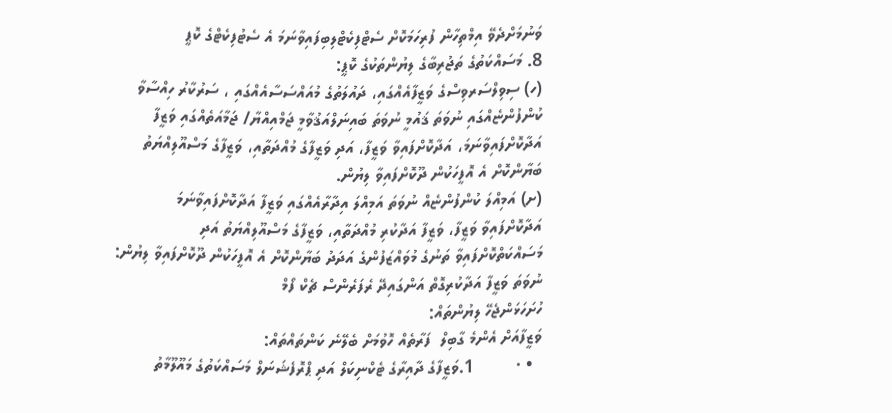ވަނުމަށްދެވޭ އިމްތިހާން ފުރިހަމަކޮށް ސެޓްފިކެޓްލިބިފައިވާނަމަ އެ ސެޓުފިކެޓްގެ ކޮޕީ
8. މަސައްކަތުގެ ތަޖުރިބާގެ ލިޔުންތަކުގެ ކޮޕީ:
(ހ) ސިވިލްސަރވިސްގެ ވަޒީފާއެއްގައި، ދައުލަތުގެ މުއައްސަސާއެއްގައި ، ސަރުކާރު ހިއްސާވާ ކުންފުންޏެއްގައި ނުވަތަ ޤައުމީ ނުވަތަ ބައިނަލްއަޤުވާމީ ޖަމްއިއްޔާ/ ޖަމާއަތެއްގައި ވަޒީފާ އަދާކޮށްފައިވާނަމަ، އަދާކޮށްފައިވާ ވަޒީފާ، އަދި ވަޒީފާގެ މުއްދަތާއި، ވަޒީފާގެ މަސްއޫލިއްޔަތު ބަޔާންކޮށް އެ އޮފީހަކުން ދޫކޮށްފައިވާ ލިޔުން.
(ށ) އަމިއްލަ ކުންފުންޏެއް ނުވަތަ އަމިއްލަ އިދާރާއެއްގައި ވަޒީފާ އަދާކޮށްފައިވާނަމަ އަދާކޮށްފައިވާ ވަޒީފާ، ވަޒީފާ އަދާކުރި މުއްދަތާއި، ވަޒީފާގެ މަސްއޫލިއްޔަތު އަދި މަސައްކަތްކޮށްފައިވާ ތަނުގެ މުވައްޒަފުންގެ އަދަދު ބަޔާންކޮށް އެ އޮފީހަކުން ދޫކޮށްފައިވާ ލިޔުން: ނުވަތަ ވަޒީފާ އަދާކުރިގޮތް އަންގައިދޭ ރެފަރެންސް ޗެކް ފޯމް
ހުށަހަޅަންޖެހޭ ލިޔުންތައް:
ވަޒީފާއަށް އެންމެ ގާބިލް  ފަރާތެއް ހޮވުމަށް ބެލޭނެ ކަންތައްތައް:
  • ·         1.ވަޒީފާގެ ދާއިރާގެ ޓެކްނިކަލް އަދި ޕްރޮފެޝަނަލް މަސައްކަތުގެ މައޫލޫމާތު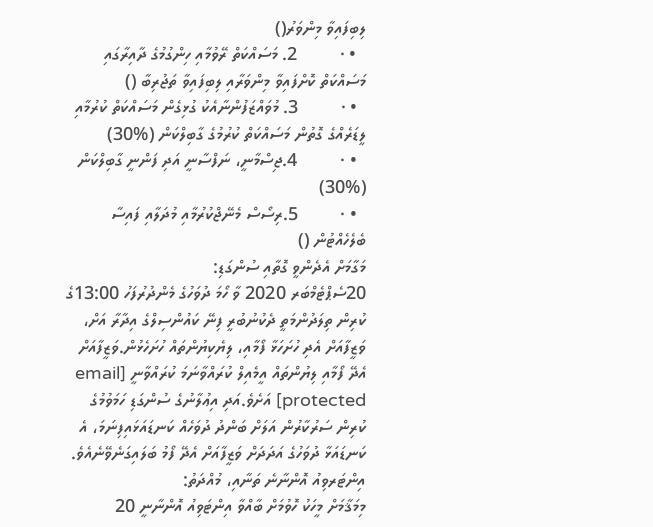ލިބިފައިވާ މިންވަރު()
  • ·         2. މަސައްކަތް ރޭވުމާއި ހިންގުމުގެ ދާއިރާގައި މަސައްކަތް ކޮށްފައިވާ މިންވަރާއި ލިބިފައިވާ ތަޖުރިބާ ()
  • ·         3. މުވައްޒަފުންނާއެކު ގުޅިގެން މަސައްކަތް ކުރުމާއި ލީޑަރެއްގެ ގޮތުން މަސައްކަތް ކުރުމުގެ ގާބިލްކަން (%30)
  • ·         4.ޖިސްމާނީ، ނަފްސާނީ އަދި ފަންނީ ގާބިލްކަން (%30)
  • ·         5.ރިސޯސް މެނޭޖްކުރުމާއި މުދަލާއި ފައިސާ ބެލެހެއްޓުން ()
މަގާމަށް އެދެންވީ ގޮތާއި ސުންގަޑި:
20ސެޕްޓެމްބަރ 2020 ވާ ހޯމަ ދުވަހުގެ މެންދުރުފަހު 13:00ގެ ކުރިން ތިލަދުންމަތީ ދެކުނުބުރީ ފިނޭ ކައުންސިލްގެ އިދާރާ އަށް، ވަޒީފާއަށް އެދި ހުށަހަޅާ ފޯމާއި، ލިޔެކިޔުންތައް ހުށަހެޅުން.ވަޒީފާއަށް އެދޭ ފޯމާއި ލިޔުންތައް އީމެއިލް ކުރައްވާނަމަ ކުރައްވާނީ [email protected] އަށެވެ.އަދި އިޢުލާނުގެ ސުންގަޑި ހަމަވުމުގެ  ކުރިން ސަރުކާރުން އަލަށް ބަންދު ދުވަހެއް ކަނޑައަޅައިފިނަމަ، އެ ކަނޑައަޅާ ދުވަހުގެ އަދަދަށް ވަޒީފާއަށް އެދޭ ފޯމު ބަލައިގަނެވޭނެއެވެ.
އިންޓަރވިއު އޮންނާނެ ތަނާއި، މުއްދަތު:
މިމަޤާމަށް މީހަކު ހޮވުމަށް ބާއްވާ އިންޓަވިއު އޮންނާނީ 20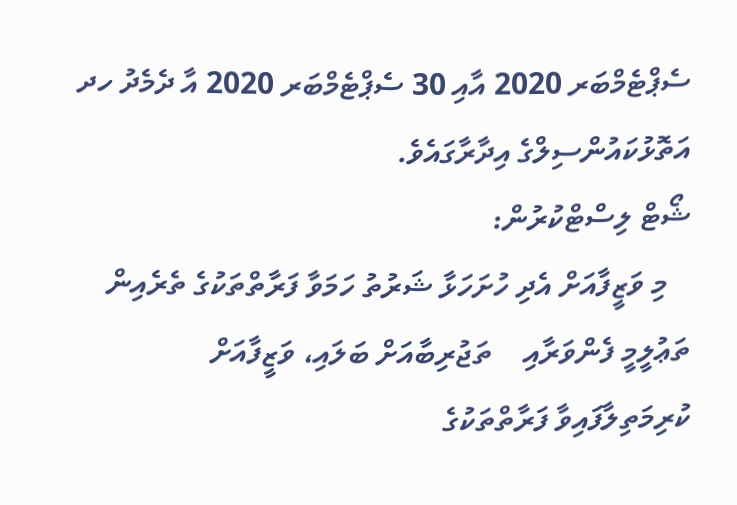ސެޕްޓެމްބަރ 2020 އާއި 30 ސެޕްޓެމްބަރ 2020 އާ ދެމެދު ހދ އަތޮޅުކައުންސިލްގެ އިދާރާގައެވެ.
ޝޯޓް ލިސްޓްކުރުން:
   މި ވަޒީފާއަށް އެދި ހުށަހަޅާ ޝަރުތު ހަމަވާ ފަރާތްތަކުގެ ތެރެއިން ތަޢުލީމީ ފެންވަރާއި    ތަޖުރިބާއަށް ބަލައި، ވަޒީފާއަށް ކުރިމަތިލާފައިވާ ފަރާތްތަކުގެ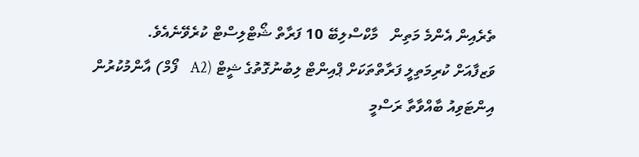ތެރެއިން އެންމެ މަތިން   މާކްސްލިބޭ 10 ފަރާތް ޝޯޓްލިސްޓް ކުރެވޭނެއެވެ.
ވަޒފާއަށް ކުރިމަތިލީ ފަރާތްތަކަށް ޕްއިންޓް ލިބުނުގޮތުގެ ޝީޓް (A2    ފޯމް) އާންމުކުރުން
އިންޓަވިއު ބާއްވާތާ ރަސްމީ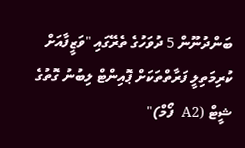ބަންދުނޫން 5 ދުވަހުގެ ތެރޭގައި "ވަޒީފާއަށް ކުރިމަތިލީ ފަރާތްތަކަށް ޕޮއިންޓް ލިބުނު ގޮތުގެ ޝީޓް (A2  ފޯމް)"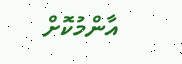އާންމުކޮށް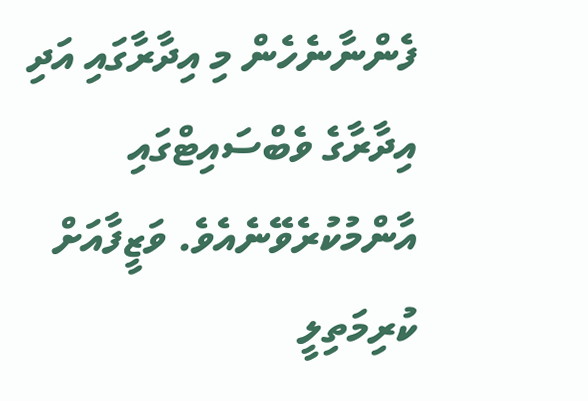ފެންނާނެހެން މި އިދާރާގައި އަދި އިދާރާގެ ވެބްސައިޓްގައި އާންމުކުރެވޭނެއެވެ. ވަޒީފާއަށް ކުރިމަތިލީ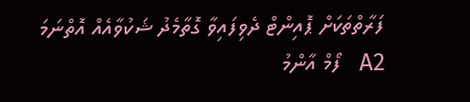ފަރާތްތަކަށް ޕޮއިންޓް ދެވިފައިވާ ގޮތާމެދު ޝަކުވާއެއް އޮތްނަމަ A2   ފޯމް އާންމު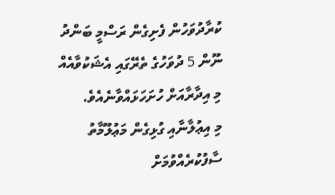ކުރާދުވަހުން ފެށިގެން ރަސްމީ ބަންދު ނޫން 5 ދުވަހުގެ ތެރޭގައި އެޝަކުވާއެއް މި އިދާރާއަށް ހުށަހަޅައްވާނެއެވެ.
މި އިޢުލާނާއި ގުޅިގެން މަޢުލޫމާތު ސާފުކުރެއްވުމަށް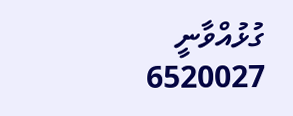ގުޅުއްވާނީ 6520027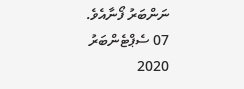ނަންބަރު ފޯނާއެވެ.
07 ސެޕްޓެންބަރު 2020